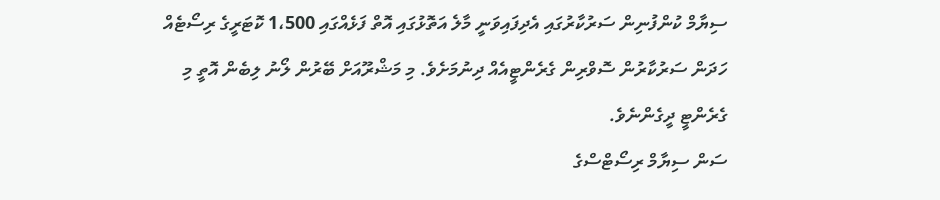ސިޔާމް ކުންފުނިން ސަރުކާރުގައި އެދިފައިވަނީ މާލެ އަތޮޅުގައި އޮތް ފަޅެއްގައި 1،500 ކޮޓަރީގެ ރިސޯޓެއް ހަދަން ސަރުކާރުން ސޮވްރިން ގެރެންޓީއެއް ދިނުމަށެވެ. މި މަޝްރޫއަށް ބޭރުން ލޯނު ލިބެން އޮތީ މި ގެރެންޓީ ދީގެންނެވެ.
ސަން ސިޔާމް ރިސޯޓްސްގެ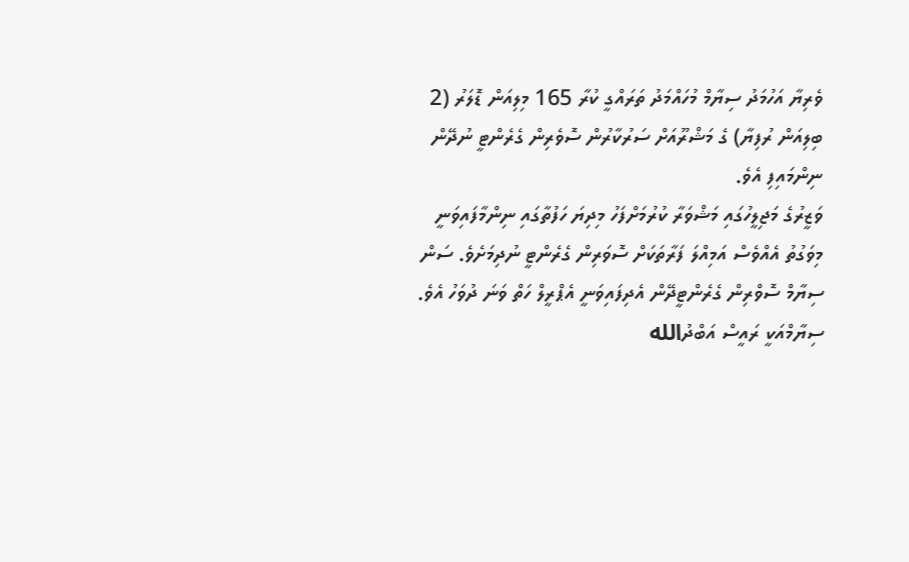ވެރިޔާ އަހުމަދު ސިޔާމް މުހައްމަދު ތަރައްގީ ކުރާ 165 މިލިއަން ޑޮލަރު (2 ބިލިއަން ރުފިޔާ) ގެ މަޝްރޫއަށް ސަރުކާރުން ސޮވެރިން ގެރެންޓީ ނުދޭން ނިންމައިފި އެވެ.
ވަޒީރުގެ މަޖިލީހުގައި މަޝްވަރާ ކުރުމަށްފަހު މިދިޔަ ހަފުތާގައި ނިންމާފައިވަނީ މިވަގުތު އެއްވެސް އަމިއްލަ ފަރާތަކަށް ސޮވަރިން ގެރެންޓީ ނުދިމަށެވެ. ސަން ސިޔާމް ސޮވްރިން ގެރެންޓީދޭން އެދިފައިވަނީ އެޕްރީލް ހަތް ވަނަ ދުވަހު އެވެ.
ސިޔާމްއަކީ ރައީސް އަބްދުالله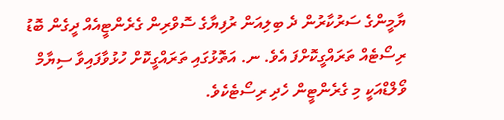ޔާމީންގެ ސަރުކާރުން ދެ ބިލިއަން ރުފިޔާގެ ސޮވްރިން ގެރެންޓީއެއް ދީގެން ބޮޑު ރިސޯޓެއް ތަރައްގީކޮށްފަ އެވެ. ނ. އަތޮޅުގައި ތަރައްގީކޮށް ހުޅުވާފައިވާ ސިޔާމް ވޯލްޑްއަކީ މި ގެރެންޓީން ހެދި ރިސޯޓެކެވެ.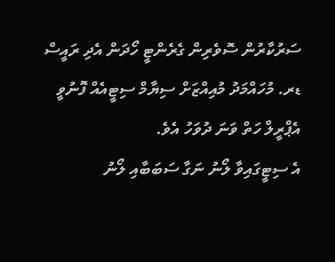ސަރުކާރުން ސޮވެރިން ގެރެންޓީ ހޯދަން އެދި ރައީސް ޑރ. މުހައްމަދު މުއިއްޒަށް ސިޔާމް ސިޓީއެއް ފޮނުވީ އެޕްރީލް ހަތް ވަނަ ދުވަހު އެވެ.
އެ ސިޓީގައިވާ ލޯނު ނަގާ ސަބަބާއި ލޯނު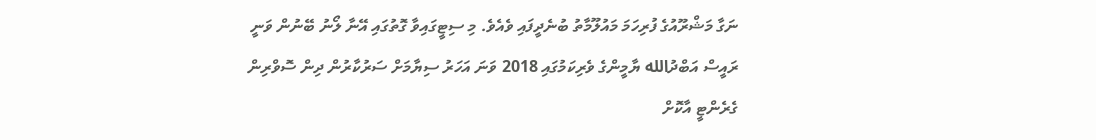ނަގާ މަޝްރޫއުގެ ފުރިހަމަ މައުލޫމާތު ބުނެދީފައި ވެއެވެ. މި ސިޓީގައިވާ ގޮތުގައި އޭނާ ލޯނު ބޭނުން ވަނީ ރައީސް އަބްދުالله ޔާމީންގެ ވެރިކަމުގައި 2018 ވަނަ އަހަރު ސިޔާމަށް ސަރުކާރުން ދިން ސޮވްރިން ގެރެންޓީ އާކޮށް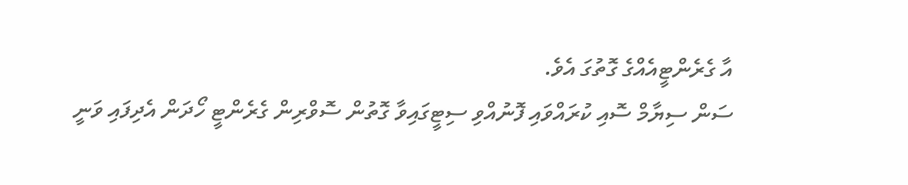އާ ގެރެންޓީއެއްގެ ގޮތުގަ އެވެ.
ސަން ސިޔާމް ސޮއި ކުރައްވައި ފޮނުއްވި ސިޓީގައިވާ ގޮތުން ސޮވްރިން ގެރެންޓީ ހޯދަން އެދިފައި ވަނީ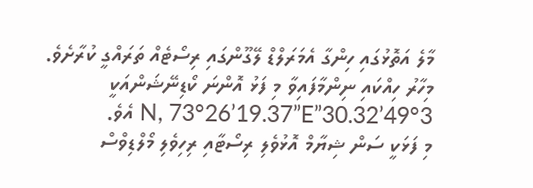މާލެ އަތޮޅުގައި ހިންގާ އެމަރަލްޑް ލޭގޫންގައި ރިސޯޓެއް ތަރައްގީ ކުރާށެވެ.
މިހާރު ހިއްކައި ނިންމާފައިވާ މި ފަޅު އޮންނަ ކޯޑިނޭޝަންއަކީ 3°49’30.32”N, 73°26’19.37”E އެވެ.
މި ފަޅަކީ ސަން ޝިޔާމް އޮޅުވެލި ރިސޯޓާއި ރިހިވެލި މޯލްޑިވްސް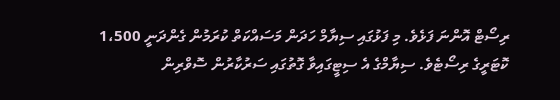ރިސޯޓް އޮންނަ ފަޅެވެ. މި ފަޅުގައި ސިޔާމް ހަދަން މަސައްކަތް ކުރަމުން ގެންދަނީ 1،500 ކޮޓަރީގެ ރިސޯޓެވެ. ސިޔާމްގެ އެ ސިޓީގައިވާ ގޮތުގައި ސަރުކާރުން ސޮވްރިން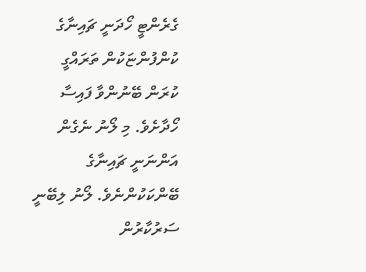ގެރެންޓީ ހޯދަނީ ޗައިނާގެ ކުންފުންޏަކުން ތަރައްގީ ކުރަން ބޭނުންވާ ފައިސާ ހޯދާށެވެ. މި ލޯނު ނެގެން އަންނަނީ ޗައިނާގެ ބޭންކަކުންނެވެ. ލޯނު ލިބޭނީ ސަރުކާރުން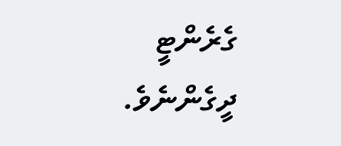ގެރެންޓީ ދީގެންނެވެ.